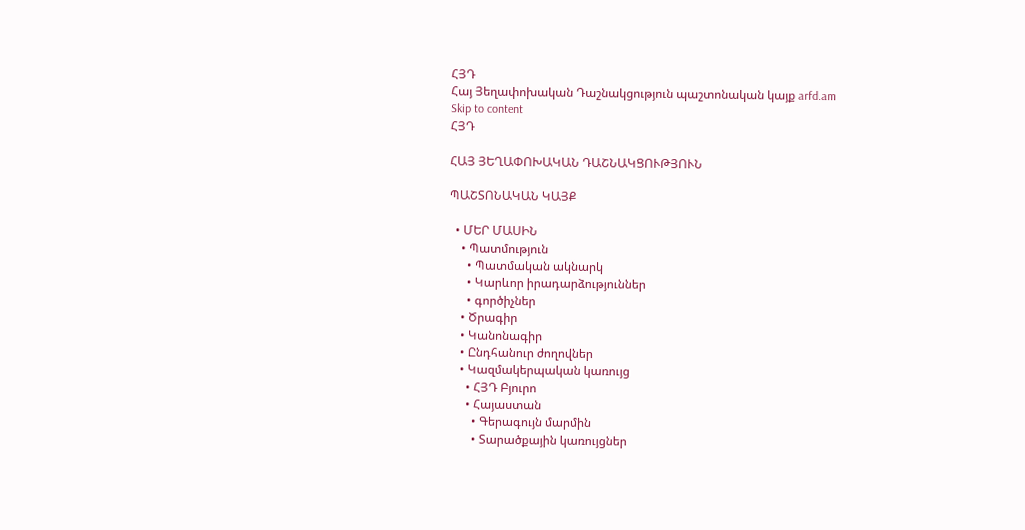ՀՅԴ
Հայ Յեղափոխական Դաշնակցություն պաշտոնական կայք arfd.am
Skip to content
ՀՅԴ

ՀԱՅ ՅԵՂԱՓՈԽԱԿԱՆ ԴԱՇՆԱԿՑՈՒԹՅՈՒՆ

ՊԱՇՏՈՆԱԿԱՆ ԿԱՅՔ

  • ՄԵՐ ՄԱՍԻՆ
    • Պատմություն
      • Պատմական ակնարկ
      • Կարևոր իրադարձություններ
      • գործիչներ
    • Ծրագիր
    • Կանոնագիր
    • Ընդհանուր ժողովներ
    • Կազմակերպական կառույց
      • ՀՅԴ Բյուրո
      • Հայաստան
        • Գերագույն մարմին
        • Տարածքային կառույցներ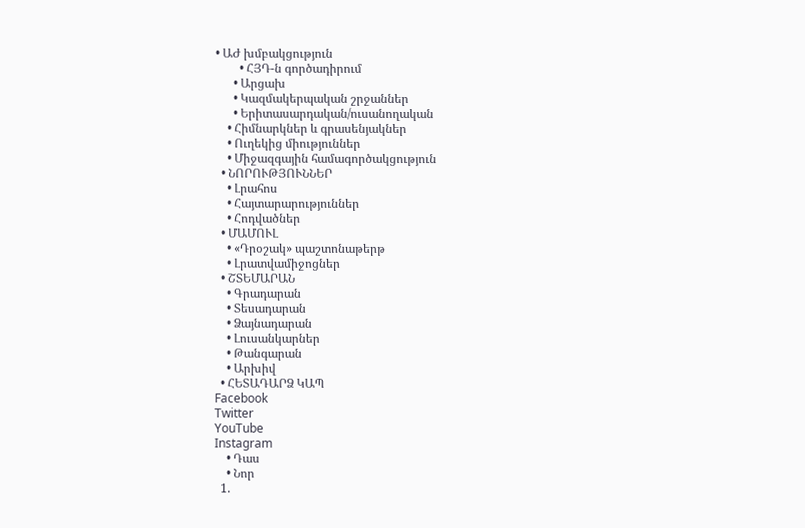• ԱԺ խմբակցություն
        • ՀՅԴ-ն գործադիրում
      • Արցախ
      • Կազմակերպական շրջաններ
      • Երիտասարդական/ուսանողական
    • Հիմնարկներ և գրասենյակներ
    • Ուղեկից միություններ
    • Միջազգային համագործակցություն
  • ՆՈՐՈՒԹՅՈՒՆՆԵՐ
    • Լրահոս
    • Հայտարարություններ
    • Հոդվածներ
  • ՄԱՄՈՒԼ
    • «Դրօշակ» պաշտոնաթերթ
    • Լրատվամիջոցներ
  • ՇՏԵՄԱՐԱՆ
    • Գրադարան
    • Տեսադարան
    • Ձայնադարան
    • Լուսանկարներ
    • Թանգարան
    • Արխիվ
  • ՀԵՏԱԴԱՐՁ ԿԱՊ
Facebook
Twitter
YouTube
Instagram
    • Դաս
    • Նոր
  1.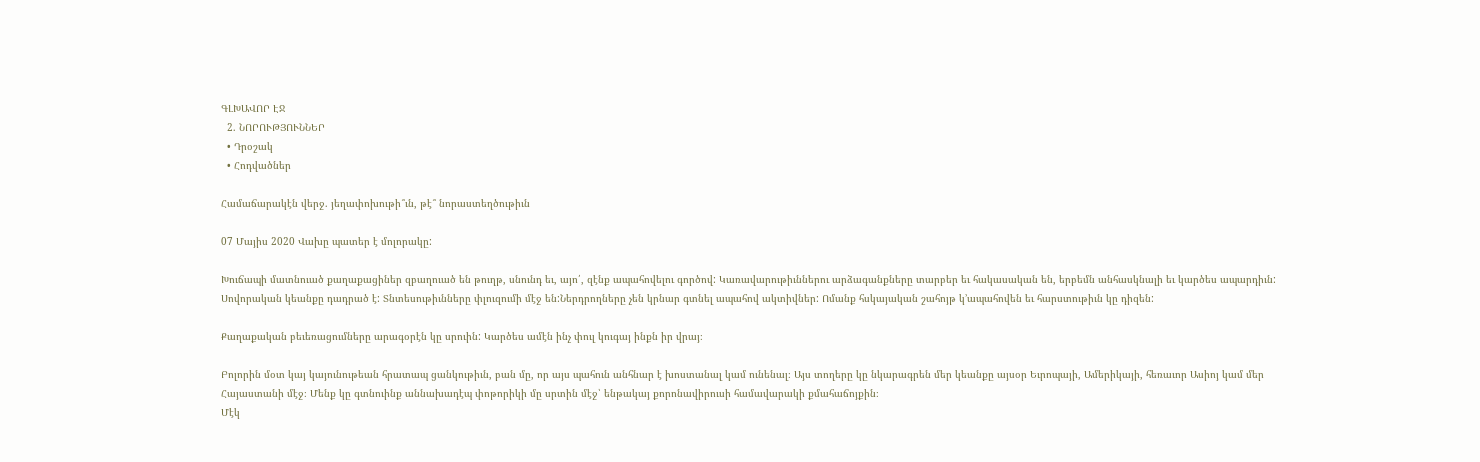ԳԼԽԱՎՈՐ ԷՋ
  2. ՆՈՐՈՒԹՅՈՒՆՆԵՐ
  • Դրօշակ
  • Հոդվածներ

Համաճարակէն վերջ. յեղափոխութի՞ւն, թէ՞ նորաստեղծութիւն

07 Մայիս 2020 Վախը պատեր է մոլորակը:

Խուճապի մատնուած քաղաքացիներ զբաղուած են թուղթ, սնունդ եւ, այո՛, զէնք ապահովելու գործով: Կառավարութիւններու արձագանքները տարբեր եւ հակասական են, երբեմն անհասկնալի եւ կարծես ապարդիւն:
Սովորական կեանքը դադրած է: Տնտեսութիւնները փլուզումի մէջ են:Ներդրողները չեն կրնար գտնել ապահով ակտիվներ: Ոմանք հսկայական շահոյթ կ’ապահովեն եւ հարստութիւն կը դիզեն:

Քաղաքական բեւեռացումները արագօրէն կը սրուին: Կարծես ամէն ինչ փուլ կուգայ ինքն իր վրայ։

Բոլորին մօտ կայ կայունութեան հրատապ ցանկութիւն, բան մը, որ այս պահուն անհնար է խոստանալ կամ ունենալ։ Այս տողերը կը նկարագրեն մեր կեանքը այսօր Եւրոպայի, Ամերիկայի, հեռաւոր Ասիոյ կամ մեր Հայաստանի մէջ։ Մենք կը գտնուինք աննախադէպ փոթորիկի մը սրտին մէջ՝ ենթակայ քորոնավիրուսի համավարակի քմահաճոյքին։
Մէկ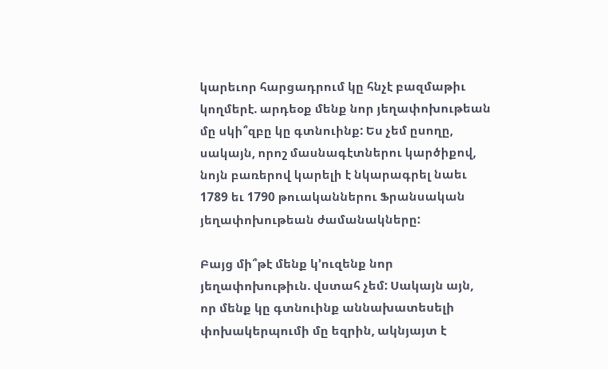կարեւոր հարցադրում կը հնչէ բազմաթիւ կողմերէ. արդեօք մենք նոր յեղափոխութեան մը սկի՞զբը կը գտնուինք: Ես չեմ ըսողը, սակայն, որոշ մասնագէտներու կարծիքով, նոյն բառերով կարելի է նկարագրել նաեւ 1789 եւ 1790 թուականներու Ֆրանսական յեղափոխութեան ժամանակները:

Բայց մի՞թէ մենք կ’ուզենք նոր յեղափոխութիւն. վստահ չեմ: Սակայն այն, որ մենք կը գտնուինք աննախատեսելի փոխակերպումի մը եզրին, ակնյայտ է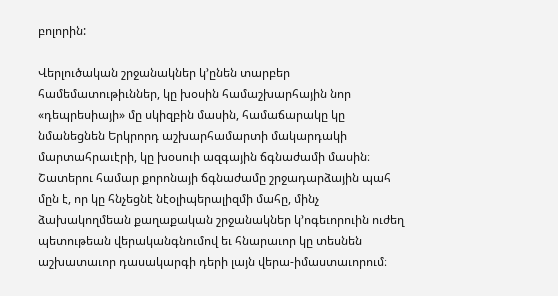բոլորին:

Վերլուծական շրջանակներ կ’ընեն տարբեր համեմատութիւններ, կը խօսին համաշխարհային նոր «դեպրեսիայի» մը սկիզբին մասին, համաճարակը կը նմանեցնեն Երկրորդ աշխարհամարտի մակարդակի մարտահրաւէրի, կը խօսուի ազգային ճգնաժամի մասին։ Շատերու համար քորոնայի ճգնաժամը շրջադարձային պահ մըն է, որ կը հնչեցնէ նէօլիպերալիզմի մահը, մինչ ձախակողմեան քաղաքական շրջանակներ կ’ոգեւորուին ուժեղ պետութեան վերականգնումով եւ հնարաւոր կը տեսնեն աշխատաւոր դասակարգի դերի լայն վերա-իմաստաւորում։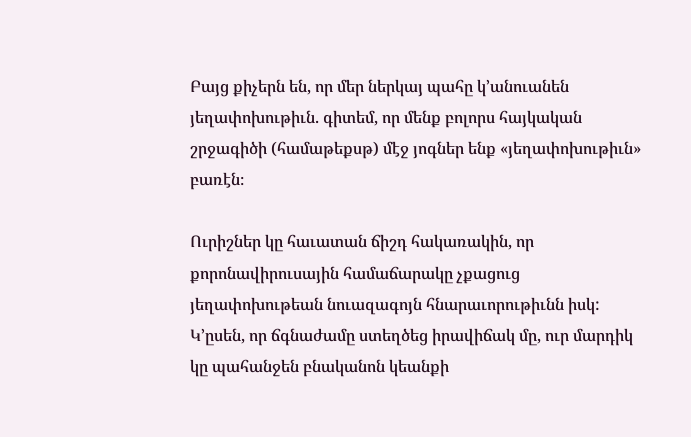Բայց քիչերն են, որ մեր ներկայ պահը կ’անուանեն յեղափոխութիւն. գիտեմ, որ մենք բոլորս հայկական շրջագիծի (համաթեքսթ) մէջ յոգներ ենք «յեղափոխութիւն» բառէն։

Ուրիշներ կը հաւատան ճիշդ հակառակին, որ քորոնավիրուսային համաճարակը չքացուց յեղափոխութեան նուազագոյն հնարաւորութիւնն իսկ: Կ’ըսեն, որ ճգնաժամը ստեղծեց իրավիճակ մը, ուր մարդիկ կը պահանջեն բնականոն կեանքի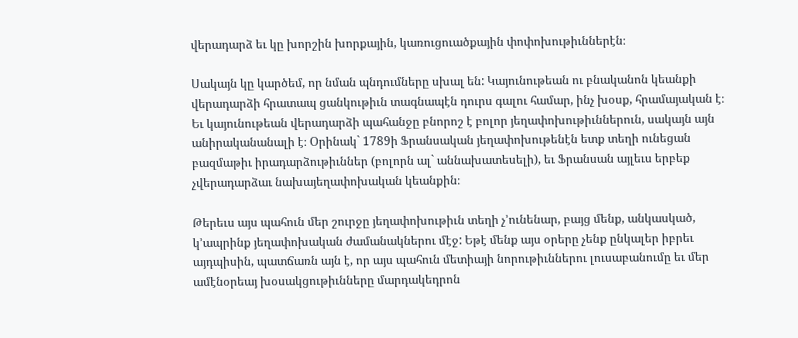վերադարձ եւ կը խորշին խորքային, կառուցուածքային փոփոխութիւններէն։

Սակայն կը կարծեմ, որ նման պնդումները սխալ են: Կայունութեան ու բնականոն կեանքի վերադարձի հրատապ ցանկութիւն տագնապէն դուրս գալու համար, ինչ խօսք, հրամայական է։ Եւ կայունութեան վերադարձի պահանջը բնորոշ է բոլոր յեղափոխութիւններուն, սակայն այն անիրականանալի է։ Օրինակ` 1789ի Ֆրանսական յեղափոխութենէն ետք տեղի ունեցան բազմաթիւ իրադարձութիւններ (բոլորն ալ` աննախատեսելի), եւ Ֆրանսան այլեւս երբեք չվերադարձաւ նախայեղափոխական կեանքին։

Թերեւս այս պահուն մեր շուրջը յեղափոխութիւն տեղի չ’ունենար, բայց մենք, անկասկած, կ’ապրինք յեղափոխական ժամանակներու մէջ: Եթէ մենք այս օրերը չենք ընկալեր իբրեւ այդպիսին, պատճառն այն է, որ այս պահուն մետիայի նորութիւններու լուսաբանումը եւ մեր ամէնօրեայ խօսակցութիւնները մարդակեդրոն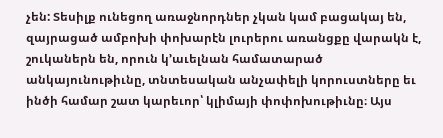չեն: Տեսիլք ունեցող առաջնորդներ չկան կամ բացակայ են, զայրացած ամբոխի փոխարէն լուրերու առանցքը վարակն է, շուկաներն են, որուն կ’աւելնան համատարած անկայունութիւնը, տնտեսական անչափելի կորուստները եւ ինծի համար շատ կարեւոր՝ կլիմայի փոփոխութիւնը։ Այս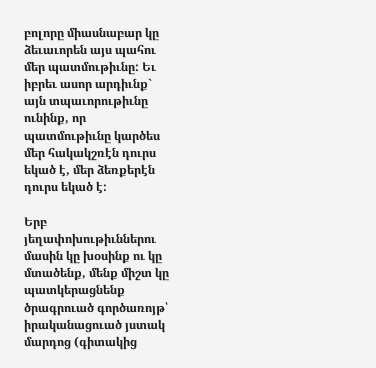բոլորը միասնաբար կը ձեւաւորեն այս պահու մեր պատմութիւնը: Եւ իբրեւ ասոր արդիւնք` այն տպաւորութիւնը ունինք, որ պատմութիւնը կարծես մեր հակակշռէն դուրս եկած է, մեր ձեռքերէն դուրս եկած է:

Երբ յեղափոխութիւններու մասին կը խօսինք ու կը մտածենք, մենք միշտ կը պատկերացնենք ծրագրուած գործառոյթ՝ իրականացուած յստակ մարդոց (գիտակից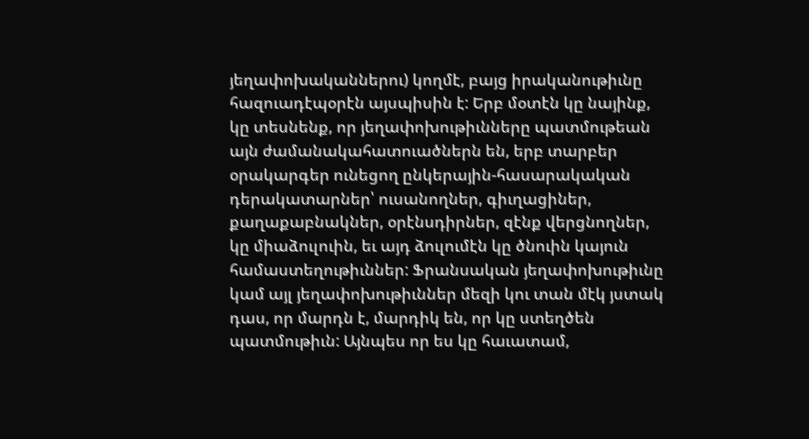յեղափոխականներու) կողմէ, բայց իրականութիւնը հազուադէպօրէն այսպիսին է: Երբ մօտէն կը նայինք, կը տեսնենք, որ յեղափոխութիւնները պատմութեան այն ժամանակահատուածներն են, երբ տարբեր օրակարգեր ունեցող ընկերային-հասարակական դերակատարներ՝ ուսանողներ, գիւղացիներ, քաղաքաբնակներ, օրէնսդիրներ, զէնք վերցնողներ, կը միաձուլուին, եւ այդ ձուլումէն կը ծնուին կայուն համաստեղութիւններ: Ֆրանսական յեղափոխութիւնը կամ այլ յեղափոխութիւններ մեզի կու տան մէկ յստակ դաս, որ մարդն է, մարդիկ են, որ կը ստեղծեն պատմութիւն: Այնպես որ ես կը հաւատամ,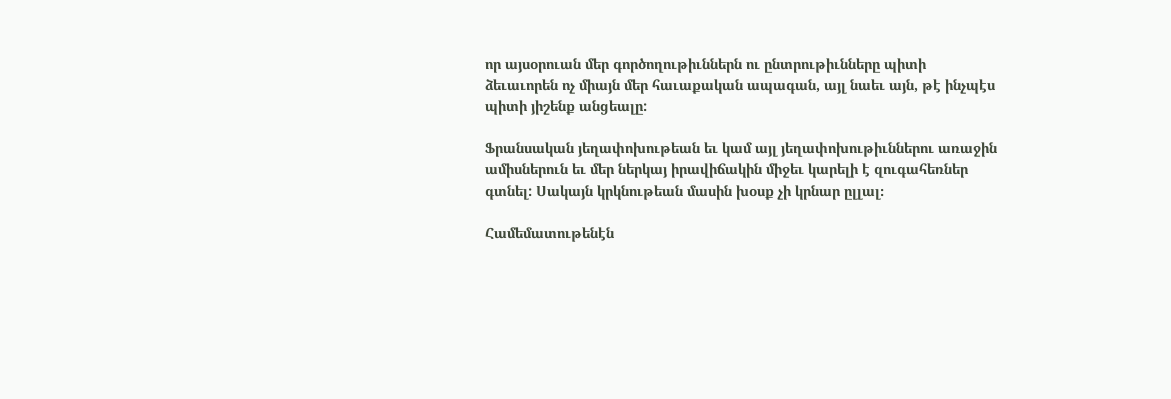որ այսօրուան մեր գործողութիւններն ու ընտրութիւնները պիտի ձեւաւորեն ոչ միայն մեր հաւաքական ապագան, այլ նաեւ այն, թէ ինչպէս պիտի յիշենք անցեալը:

Ֆրանսական յեղափոխութեան եւ կամ այլ յեղափոխութիւններու առաջին ամիսներուն եւ մեր ներկայ իրավիճակին միջեւ կարելի է զուգահեռներ գտնել: Սակայն կրկնութեան մասին խօսք չի կրնար ըլլալ։

Համեմատութենէն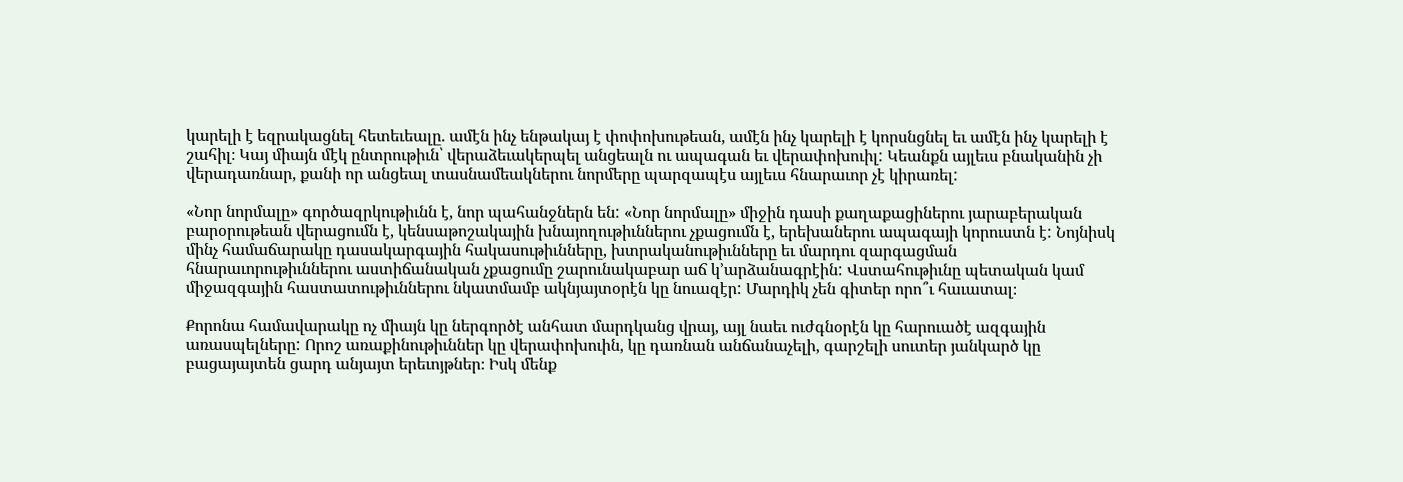կարելի է եզրակացնել հետեւեալը. ամէն ինչ ենթակայ է փոփոխութեան, ամէն ինչ կարելի է կորսնցնել եւ ամէն ինչ կարելի է շահիլ։ Կայ միայն մէկ ընտրութիւն՝ վերաձեւակերպել անցեալն ու ապագան եւ վերափոխուիլ: Կեանքն այլեւս բնականին չի վերադառնար, քանի որ անցեալ տասնամեակներու նորմերը պարզապէս այլեւս հնարաւոր չէ կիրառել:

«Նոր նորմալը» գործազրկութիւնն է, նոր պահանջներն են: «Նոր նորմալը» միջին դասի քաղաքացիներու յարաբերական բարօրութեան վերացումն է, կենսաթոշակային խնայողութիւններու չքացումն է, երեխաներու ապագայի կորուստն է: Նոյնիսկ մինչ համաճարակը դասակարգային հակասութիւնները, խտրականութիւնները եւ մարդու զարգացման հնարաւորութիւններու աստիճանական չքացումը շարունակաբար աճ կ’արձանագրէին: Վստահութիւնը պետական կամ միջազգային հաստատութիւններու նկատմամբ ակնյայտօրէն կը նուազէր: Մարդիկ չեն գիտեր որո՞ւ հաւատալ։

Քորոնա համավարակը ոչ միայն կը ներգործէ անհատ մարդկանց վրայ, այլ նաեւ ուժգնօրէն կը հարուածէ ազգային առասպելները: Որոշ առաքինութիւններ կը վերափոխուին, կը դառնան անճանաչելի, գարշելի սուտեր յանկարծ կը բացայայտեն ցարդ անյայտ երեւոյթներ։ Իսկ մենք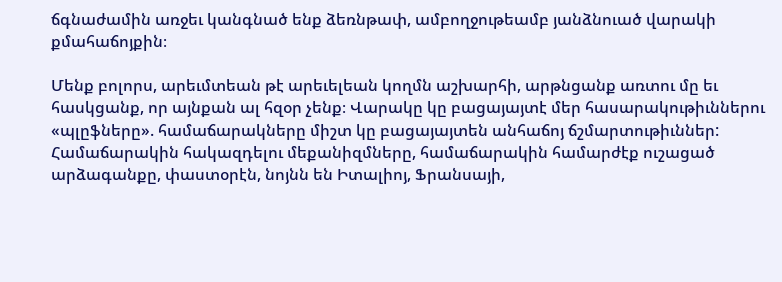ճգնաժամին առջեւ կանգնած ենք ձեռնթափ, ամբողջութեամբ յանձնուած վարակի քմահաճոյքին։

Մենք բոլորս, արեւմտեան թէ արեւելեան կողմն աշխարհի, արթնցանք առտու մը եւ հասկցանք, որ այնքան ալ հզօր չենք։ Վարակը կը բացայայտէ մեր հասարակութիւններու «պլըֆները». համաճարակները միշտ կը բացայայտեն անհաճոյ ճշմարտութիւններ: Համաճարակին հակազդելու մեքանիզմները, համաճարակին համարժէք ուշացած արձագանքը, փաստօրէն, նոյնն են Իտալիոյ, Ֆրանսայի,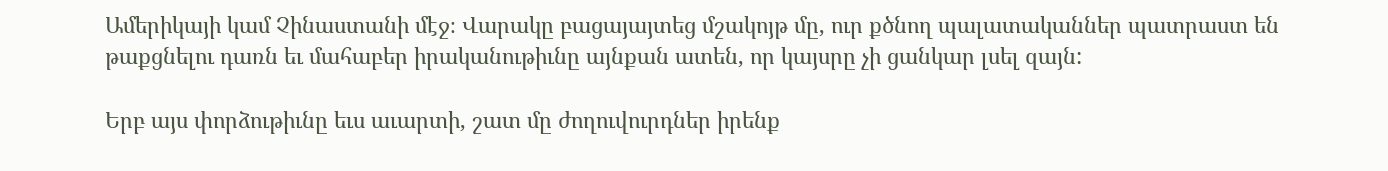Ամերիկայի կամ Չինաստանի մէջ։ Վարակը բացայայտեց մշակոյթ մը, ուր քծնող պալատականներ պատրաստ են թաքցնելու դառն եւ մահաբեր իրականութիւնը այնքան ատեն, որ կայսրը չի ցանկար լսել զայն:

Երբ այս փորձութիւնը եւս աւարտի, շատ մը ժողուվուրդներ իրենք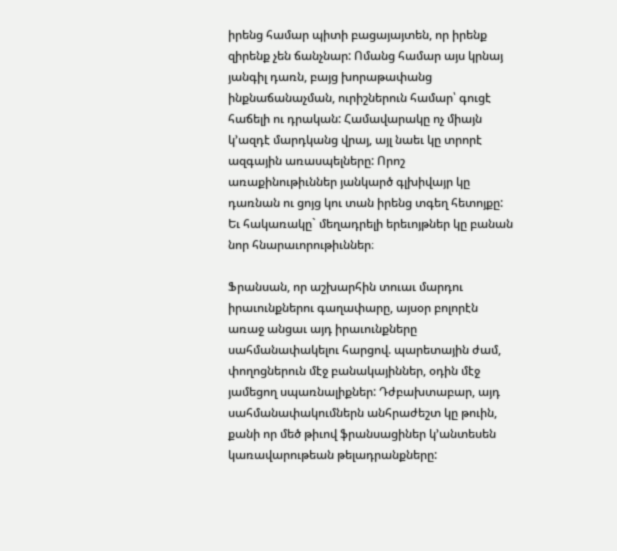իրենց համար պիտի բացայայտեն, որ իրենք զիրենք չեն ճանչնար: Ոմանց համար այս կրնայ յանգիլ դառն, բայց խորաթափանց ինքնաճանաչման, ուրիշներուն համար՝ գուցէ հաճելի ու դրական: Համավարակը ոչ միայն կ’ազդէ մարդկանց վրայ, այլ նաեւ կը տրորէ ազգային առասպելները: Որոշ առաքինութիւններ յանկարծ գլխիվայր կը դառնան ու ցոյց կու տան իրենց տգեղ հետոյքը: Եւ հակառակը` մեղադրելի երեւոյթներ կը բանան նոր հնարաւորութիւններ։

Ֆրանսան, որ աշխարհին տուաւ մարդու իրաւունքներու գաղափարը, այսօր բոլորէն առաջ անցաւ այդ իրաւունքները սահմանափակելու հարցով. պարետային ժամ, փողոցներուն մէջ բանակայիններ, օդին մէջ յամեցող սպառնալիքներ: Դժբախտաբար, այդ սահմանափակումներն անհրաժեշտ կը թուին, քանի որ մեծ թիւով ֆրանսացիներ կ’անտեսեն կառավարութեան թելադրանքները: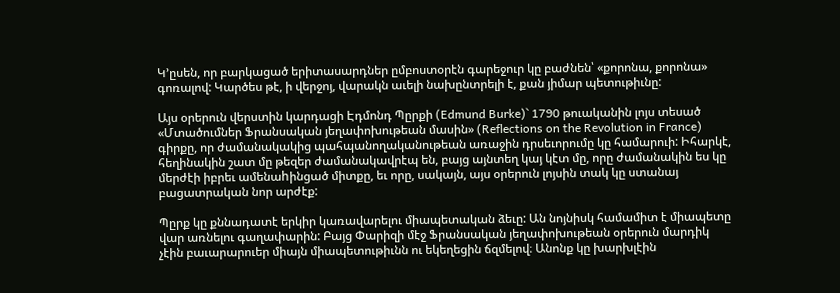Կ’ըսեն, որ բարկացած երիտասարդներ ըմբոստօրէն գարեջուր կը բաժնեն՝ «քորոնա, քորոնա» գոռալով: Կարծես թէ, ի վերջոյ, վարակն աւելի նախընտրելի է, քան յիմար պետութիւնը:

Այս օրերուն վերստին կարդացի Էդմոնդ Պըրքի (Edmund Burke)` 1790 թուականին լոյս տեսած «Մտածումներ Ֆրանսական յեղափոխութեան մասին» (Reflections on the Revolution in France) գիրքը, որ ժամանակակից պահպանողականութեան առաջին դրսեւորումը կը համարուի: Իհարկէ, հեղինակին շատ մը թեզեր ժամանակավրէպ են, բայց այնտեղ կայ կէտ մը, որը ժամանակին ես կը մերժէի իբրեւ ամենաhինցած միտքը, եւ որը, սակայն, այս օրերուն լոյսին տակ կը ստանայ բացատրական նոր արժէք:

Պըրք կը քննադատէ երկիր կառավարելու միապետական ձեւը: Ան նոյնիսկ համամիտ է միապետը վար առնելու գաղափարին: Բայց Փարիզի մէջ Ֆրանսական յեղափոխութեան օրերուն մարդիկ չէին բաւարարուեր միայն միապետութիւնն ու եկեղեցին ճզմելով։ Անոնք կը խարխլէին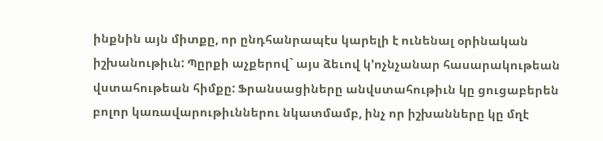ինքնին այն միտքը, որ ընդհանրապէս կարելի է ունենալ օրինական իշխանութիւն: Պըրքի աչքերով` այս ձեւով կ’ոչնչանար հասարակութեան վստահութեան հիմքը: Ֆրանսացիները անվստահութիւն կը ցուցաբերեն բոլոր կառավարութիւններու նկատմամբ, ինչ որ իշխանները կը մղէ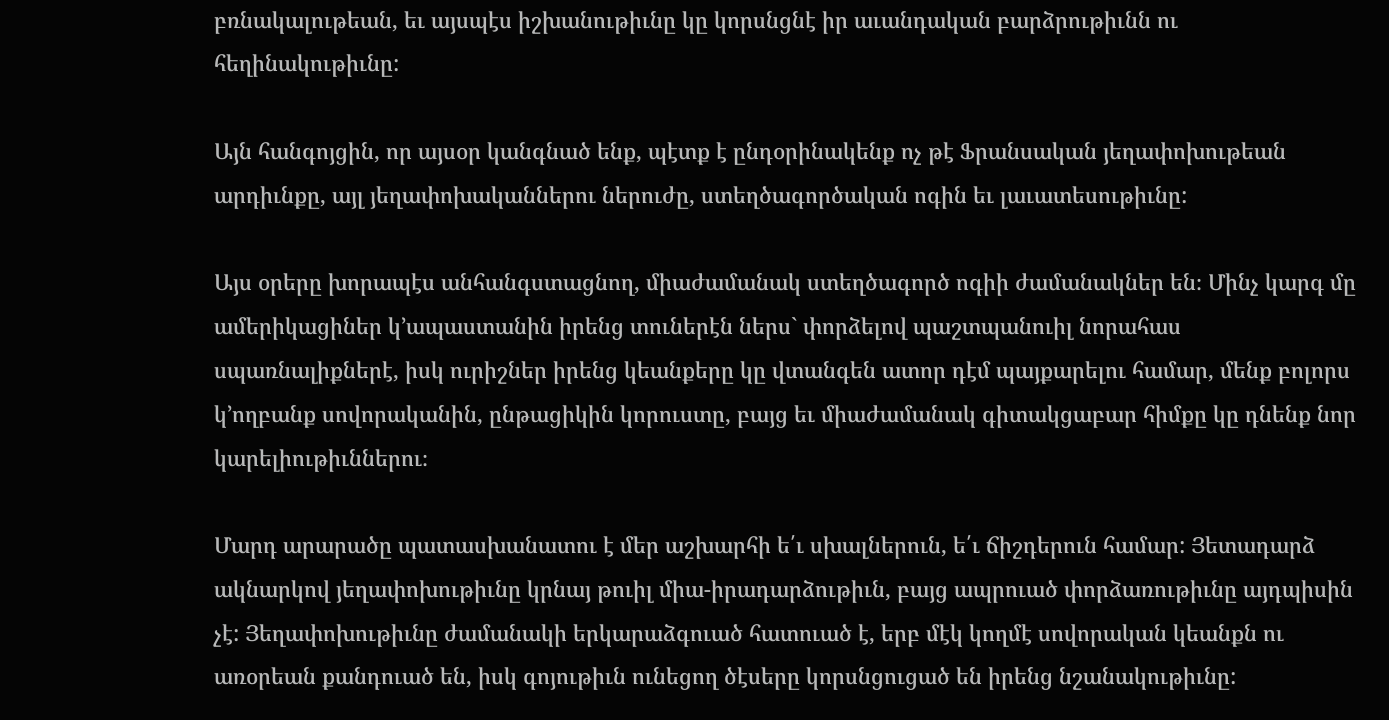բռնակալութեան, եւ այսպէս իշխանութիւնը կը կորսնցնէ իր աւանդական բարձրութիւնն ու հեղինակութիւնը:

Այն հանգոյցին, որ այսօր կանգնած ենք, պէտք է ընդօրինակենք ոչ թէ Ֆրանսական յեղափոխութեան արդիւնքը, այլ յեղափոխականներու ներուժը, ստեղծագործական ոգին եւ լաւատեսութիւնը:

Այս օրերը խորապէս անհանգստացնող, միաժամանակ ստեղծագործ ոգիի ժամանակներ են։ Մինչ կարգ մը ամերիկացիներ կ’ապաստանին իրենց տուներէն ներս` փորձելով պաշտպանուիլ նորահաս սպառնալիքներէ, իսկ ուրիշներ իրենց կեանքերը կը վտանգեն ատոր դէմ պայքարելու համար, մենք բոլորս կ’ողբանք սովորականին, ընթացիկին կորուստը, բայց եւ միաժամանակ գիտակցաբար հիմքը կը դնենք նոր կարելիութիւններու։

Մարդ արարածը պատասխանատու է մեր աշխարհի ե՛ւ սխալներուն, ե՛ւ ճիշդերուն համար: Յետադարձ ակնարկով յեղափոխութիւնը կրնայ թուիլ միա-իրադարձութիւն, բայց ապրուած փորձառութիւնը այդպիսին չէ: Յեղափոխութիւնը ժամանակի երկարաձգուած հատուած է, երբ մէկ կողմէ սովորական կեանքն ու առօրեան քանդուած են, իսկ գոյութիւն ունեցող ծէսերը կորսնցուցած են իրենց նշանակութիւնը: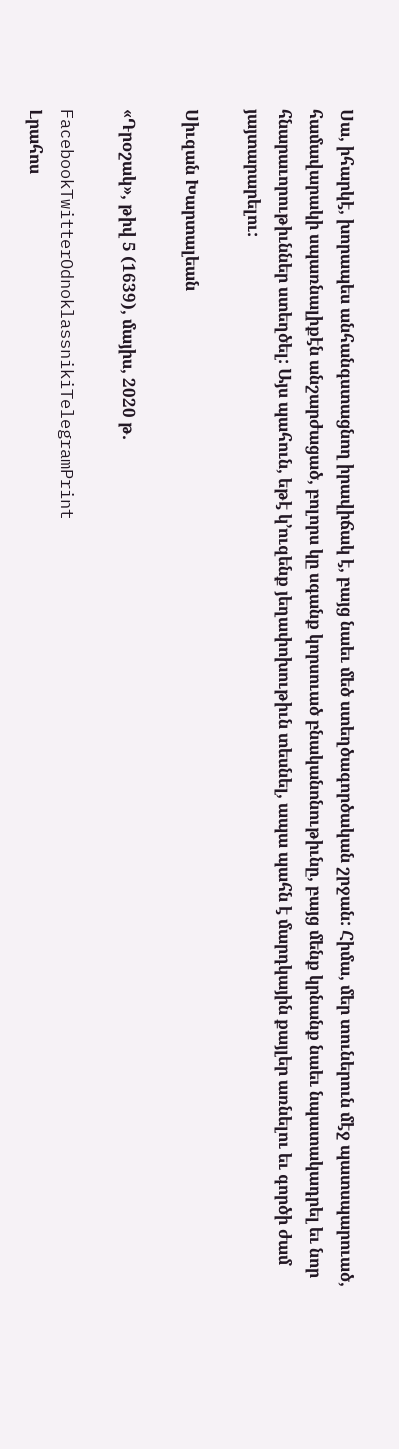Սա, իհարկէ, խորապես անհանգստացնող իրավիճակ է, բայց նաեւ մեծ ստեղծագործական շրջան: Հիմա, մեր տուներուն մէջ պատսպարուած, համավարակի սպառնալիքէն անշարժացած, բոլորս կը սգանք կորսուած բնականոնութիւնը, բայց մենք կրնանք նաեւ նպատակադրել եւ նոր հնարաւորութիւններ ստեղծել: Այս պահուն, եթէ կ’ուզենք յեղափոխութիւն տեսնել, ապա պահն է մարդկային քայլեր առնելու եւ գործի ժամ յայտարարելու:

Սիւզան Խարտալեան

«Դրօշակ», թիվ 5 (1639), մայիս, 2020 թ.

FacebookTwitterOdnoklassnikiTelegramPrint
Լրահոս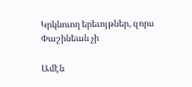Կրկնուող երեւոյթներ, զորս Փաշինեան չի

Ամէն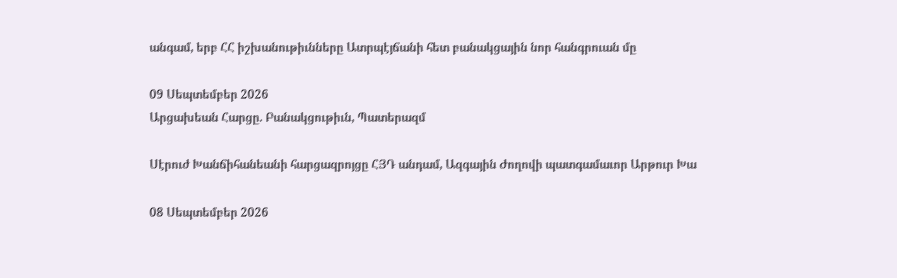անգամ, երբ ՀՀ իշխանութիւնները Ատրպէյճանի հետ բանակցային նոր հանգրուան մը

09 Սեպտեմբեր 2026
Արցախեան Հարցը. Բանակցութիւն, Պատերազմ

Սէրուժ Խանճիհանեանի հարցազրոյցը ՀՅԴ անդամ, Ազգային Ժողովի պատգամաւոր Արթուր Խա

08 Սեպտեմբեր 2026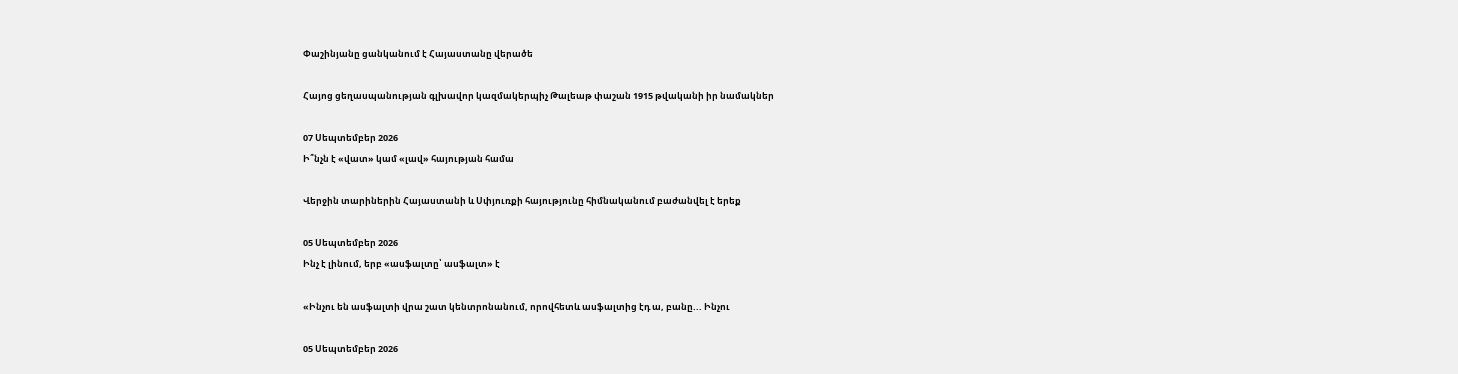Փաշինյանը ցանկանում է Հայաստանը վերածե

Հայոց ցեղասպանության գլխավոր կազմակերպիչ Թալեաթ փաշան 1915 թվականի իր նամակներ

07 Սեպտեմբեր 2026
Ի՞նչն է «վատ» կամ «լավ» հայության համա

Վերջին տարիներին Հայաստանի և Սփյուռքի հայությունը հիմնականում բաժանվել է երեք

05 Սեպտեմբեր 2026
Ինչ է լինում, երբ «ասֆալտը՝ ասֆալտ» է

«Ինչու են ասֆալտի վրա շատ կենտրոնանում, որովհետև ասֆալտից էդ ա, բանը... Ինչու

05 Սեպտեմբեր 2026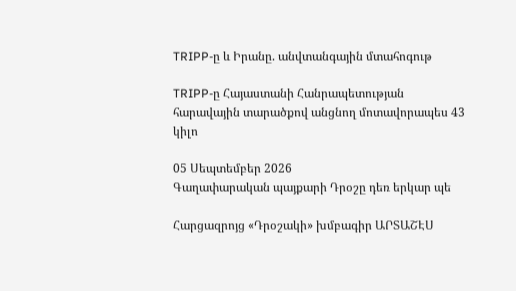TRIPP-ը և Իրանը. անվտանգային մտահոգութ

TRIPP-ը Հայաստանի Հանրապետության հարավային տարածքով անցնող մոտավորապես 43 կիլո

05 Սեպտեմբեր 2026
Գաղափարական պայքարի Դրօշը դեռ երկար պե

Հարցազրոյց «Դրօշակի» խմբագիր ԱՐՏԱՇԷՍ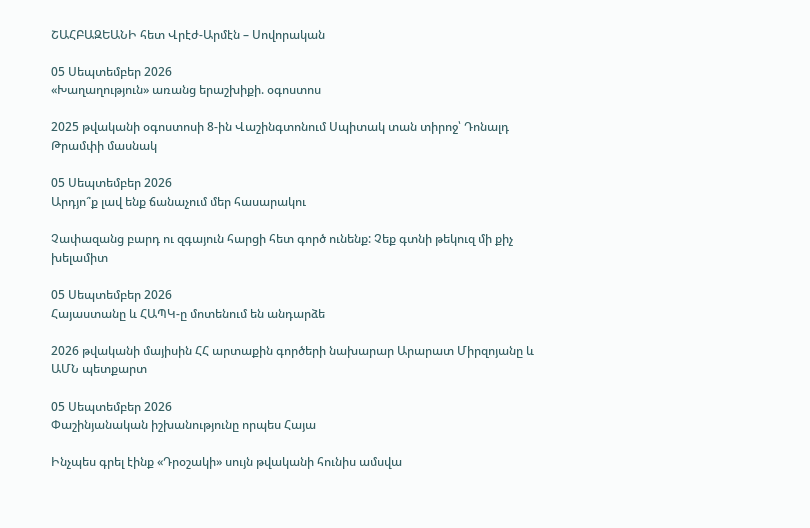ՇԱՀԲԱԶԵԱՆԻ հետ Վրէժ-Արմէն – Սովորական

05 Սեպտեմբեր 2026
«Խաղաղություն» առանց երաշխիքի. օգոստոս

2025 թվականի օգոստոսի 8-ին Վաշինգտոնում Սպիտակ տան տիրոջ՝ Դոնալդ Թրամփի մասնակ

05 Սեպտեմբեր 2026
Արդյո՞ք լավ ենք ճանաչում մեր հասարակու

Չափազանց բարդ ու զգայուն հարցի հետ գործ ունենք: Չեք գտնի թեկուզ մի քիչ խելամիտ

05 Սեպտեմբեր 2026
Հայաստանը և ՀԱՊԿ-ը մոտենում են անդարձե

2026 թվականի մայիսին ՀՀ արտաքին գործերի նախարար Արարատ Միրզոյանը և ԱՄՆ պետքարտ

05 Սեպտեմբեր 2026
Փաշինյանական իշխանությունը որպես Հայա

Ինչպես գրել էինք «Դրօշակի» սույն թվականի հունիս ամսվա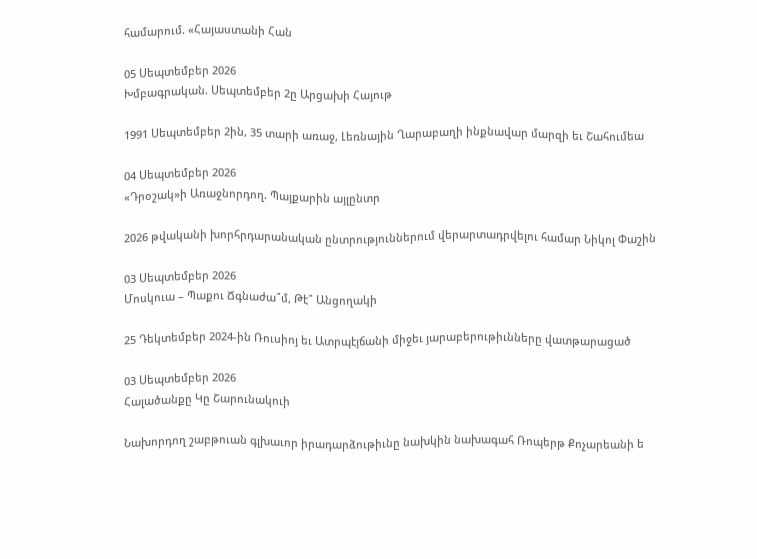համարում. «Հայաստանի Հան

05 Սեպտեմբեր 2026
Խմբագրական. Սեպտեմբեր 2ը Արցախի Հայութ

1991 Սեպտեմբեր 2ին, 35 տարի առաջ, Լեռնային Ղարաբաղի ինքնավար մարզի եւ Շահումեա

04 Սեպտեմբեր 2026
«Դրօշակ»ի Առաջնորդող. Պայքարին այլընտր

2026 թվականի խորհրդարանական ընտրություններում վերարտադրվելու համար Նիկոլ Փաշին

03 Սեպտեմբեր 2026
Մոսկուա – Պաքու Ճգնաժա՞մ, Թէ՞ Անցողակի

25 Դեկտեմբեր 2024-ին Ռուսիոյ եւ Ատրպէյճանի միջեւ յարաբերութիւնները վատթարացած

03 Սեպտեմբեր 2026
Հալածանքը Կը Շարունակուի

Նախորդող շաբթուան գլխաւոր իրադարձութիւնը նախկին նախագահ Ռոպերթ Քոչարեանի ե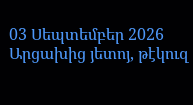03 Սեպտեմբեր 2026
Արցախից յետոյ, թէկուզ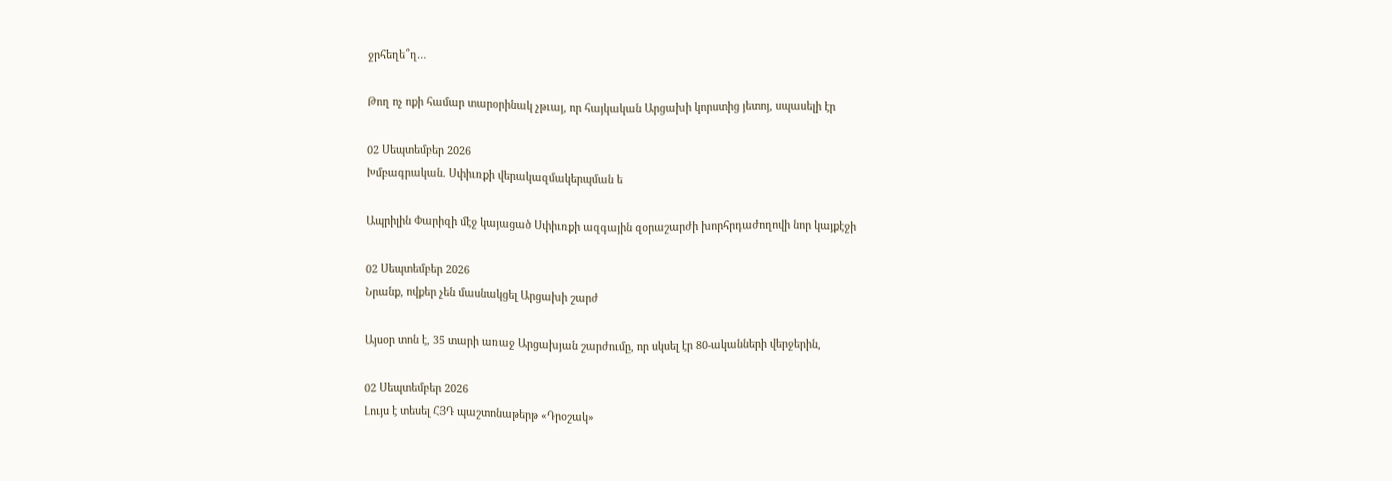ջրհեղե՞ղ…

Թող ոչ ոքի համար տարօրինակ չթւայ, որ հայկական Արցախի կորստից յետոյ, սպասելի էր

02 Սեպտեմբեր 2026
Խմբագրական. Սփիւռքի վերակազմակերպման ե

Ապրիլին Փարիզի մէջ կայացած Սփիւռքի ազգային զօրաշարժի խորհրդաժողովի նոր կայքէջի

02 Սեպտեմբեր 2026
Նրանք, ովքեր չեն մասնակցել Արցախի շարժ

Այսօր տոն է, 35 տարի առաջ Արցախյան շարժումը, որ սկսել էր 80-ականների վերջերին,

02 Սեպտեմբեր 2026
Լույս է տեսել ՀՅԴ պաշտոնաթերթ «Դրօշակ»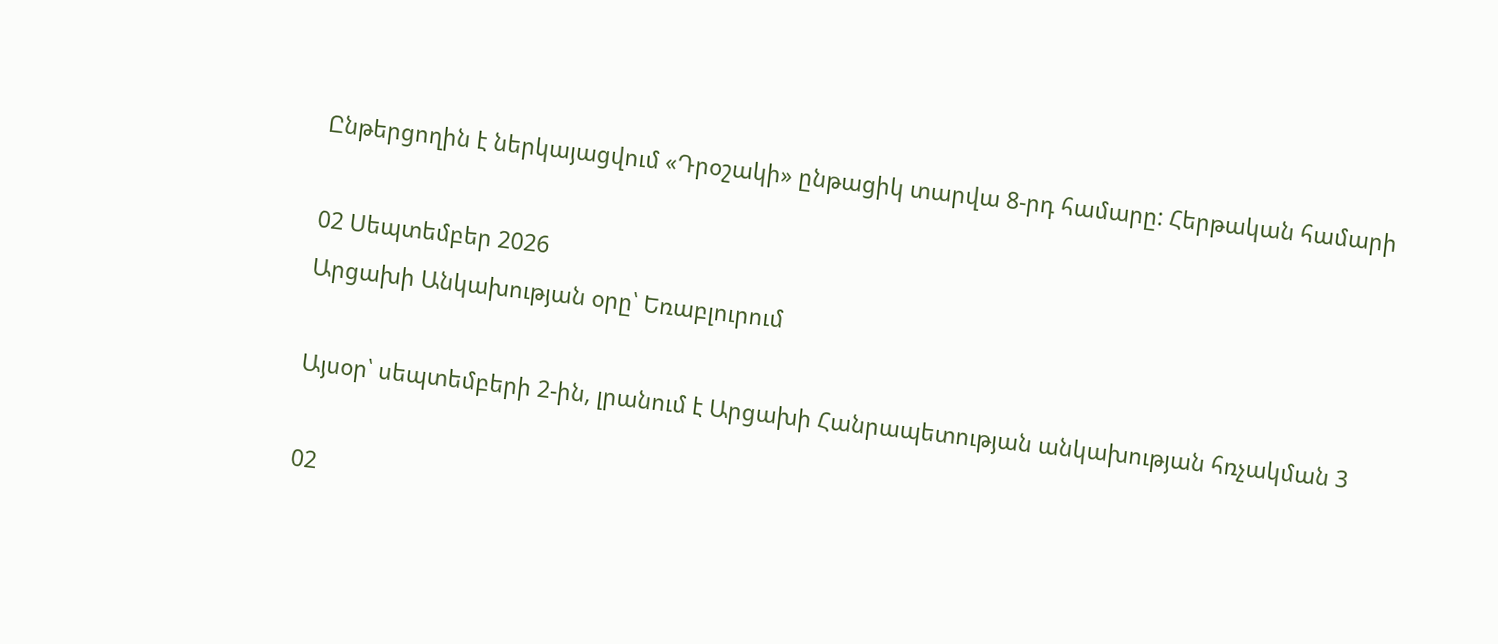Ընթերցողին է ներկայացվում «Դրօշակի» ընթացիկ տարվա 8-րդ համարը: Հերթական համարի

02 Սեպտեմբեր 2026
Արցախի Անկախության օրը՝ Եռաբլուրում

Այսօր՝ սեպտեմբերի 2-ին, լրանում է Արցախի Հանրապետության անկախության հռչակման 3

02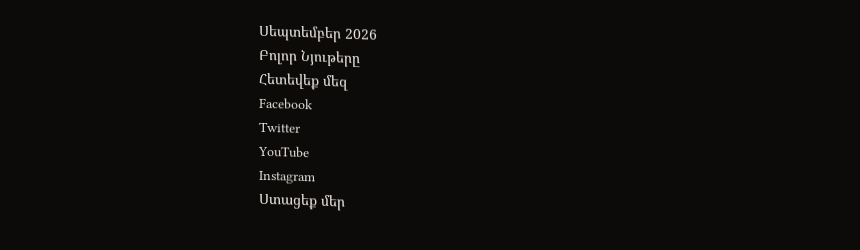Սեպտեմբեր 2026
Բոլոր Նյութերը
Հետեվեք մեզ
Facebook
Twitter
YouTube
Instagram
Ստացեք մեր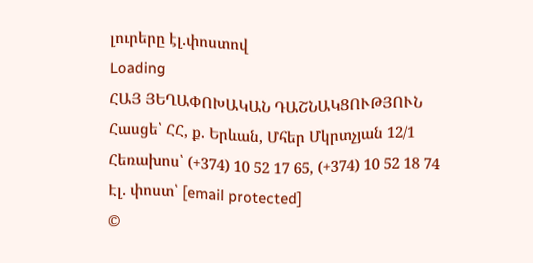լուրերը էլ.փոստով
Loading
ՀԱՅ ՅԵՂԱՓՈԽԱԿԱՆ ԴԱՇՆԱԿՑՈՒԹՅՈՒՆ Հասցե՝ ՀՀ, ք. Երևան, Մհեր Մկրտչյան 12/1 Հեռախոս՝ (+374) 10 52 17 65, (+374) 10 52 18 74 Էլ. փոստ՝ [email protected]
©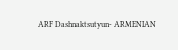ARF Dashnaktsutyun- ARMENIAN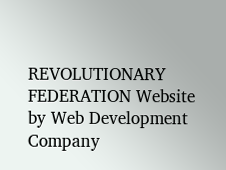REVOLUTIONARY FEDERATION Website by Web Development Company